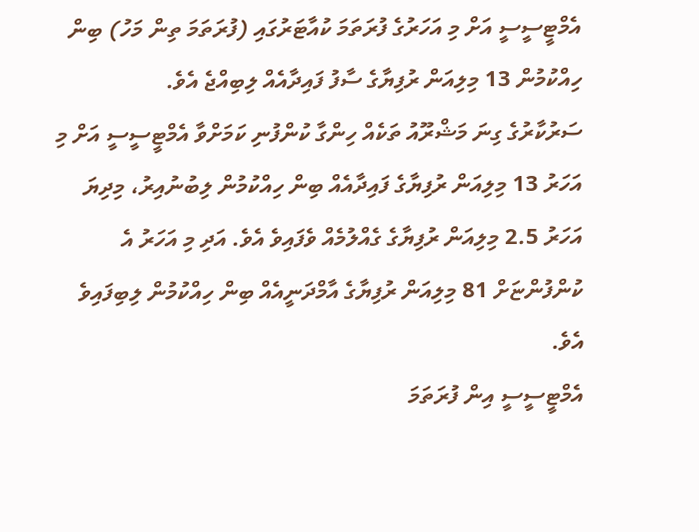އެމްޓީސީސީ އަށް މި އަހަރުގެ ފުރަތަމަ ކުއާޓަރުގައި (ފުރަތަމަ ތިން މަހު) ބިން ހިއްކުމުން 13 މިލިއަން ރުފިޔާގެ ސާފު ފައިދާއެއް ލިބިއްޖެ އެވެ.
ސަރުކާރުގެ ގިނަ މަޝްރޫއު ތަކެއް ހިންގާ ކުންފުނި ކަމަށްވާ އެމްޓީސީސީ އަށް މި އަހަރު 13 މިލިއަން ރުފިޔާގެ ފައިދާއެއް ބިން ހިއްކުމުން ލިބުނުއިރު، މިދިޔަ އަހަރު 2.5 މިލިއަން ރުފިޔާގެ ގެއްލުމެއް ވެފައިވެ އެވެ. އަދި މި އަހަރު އެ ކުންފުންޏަށް 81 މިލިއަން ރުފިޔާގެ އާމްދަނީއެއް ބިން ހިއްކުމުން ލިބިފައިވެ އެވެ.
އެމްޓީސީސީ އިން ފުރަތަމަ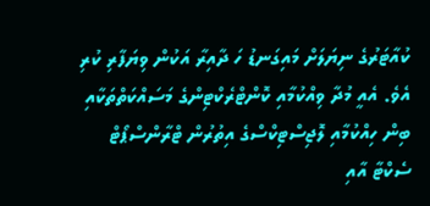ކުއާޓަރުގެ ނިޔަލަށް މައިގަނޑު ހަ ދާއިރާ އަކުން ވިޔަފާރި ކުރި އެވެ. އެއީ މުދާ ވިއްކުމާއި ކޮންޓްރެކްޓިންގެ މަސައްކަތްތަކާއި ބިން ހިއްކުމާއި ލޮޖިސްޓިކްސްގެ އިތުރުން ޓްރާންސްޕޯޓް ސެކްޓާ އާއި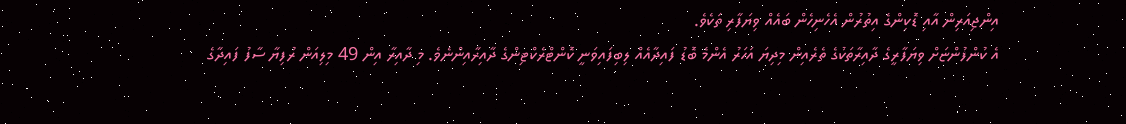އިންޖިއަރިން އާއި ޑޮކިންގެ އިތުރުން އެހެނިހެން ބައެއް ވިޔަފާރި ތަކެވެ.
އެ ކުންފުންޏަށް ވިޔަފާރީގެ ދާއިރާތަކުގެ ތެރެއިން މިދިޔަ އަހަރު އެންމެ ބޮޑު ފައިދާއެއް ލިބިފައިވަނީ ކޮންޓްރެކްޓިންގެ ދާއިރާއިންނެވެ. މި ދާއިރާ އިން 49 މިލިއަން ރުފިޔާ ސާފު ފައިދާގެ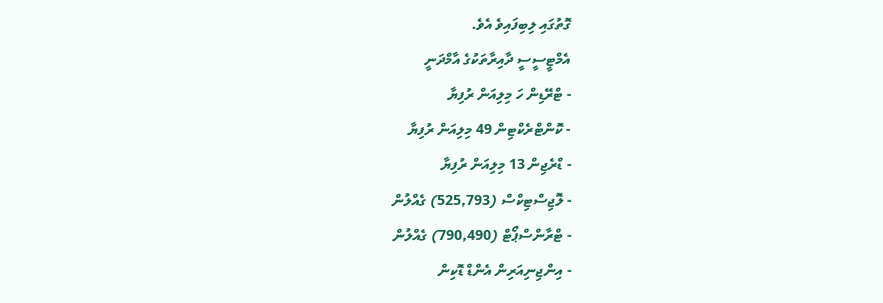ގޮތުގައި ލިބިފައިވެ އެވެ.
އެމްޓީސީސީ ދާއިރާތަކުގެ އާމްދަނީ
- ޓްރޭޑިން ހަ މިލިއަން ރުފިޔާ
- ކޮންޓްރެކްޓިން 49 މިލިއަން ރުފިޔާ
- ޑްރެޖިން 13 މިލިއަން ރުފިޔާ
- ލޮޖިސްޓިކްސް (525,793) ގެއްލުން
- ޓްރާންސްޕޯޓް (790,490) ގެއްލުން
- އިންޖިނިއަރިން އެންޑް ޑޮކިން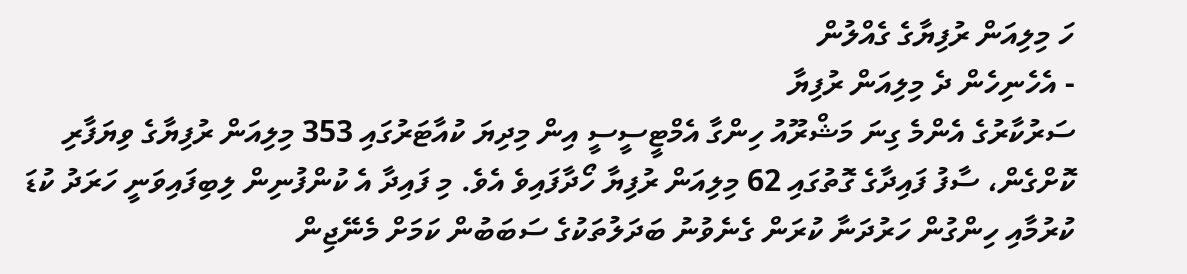ހަ މިލިއަން ރުފިޔާގެ ގެއްލުން
- އެހެނިހެން ދެ މިލިއަން ރުފިޔާ
ސަރުކާރުގެ އެންމެ ގިނަ މަޝްރޫއު ހިންގާ އެމްޓީސީސީ އިން މިދިޔަ ކުއާޓަރުގައި 353 މިލިއަން ރުފިޔާގެ ވިޔަފާރި ކޮށްގެން، ސާފު ފައިދާގެ ގޮތުގައި 62 މިލިއަން ރުފިޔާ ހޯދާފައިވެ އެވެ. މި ފައިދާ އެ ކުންފުނިން ލިބިފައިވަނީ ހަރަދު ކުޑަ ކުރުމާއި ހިންގުން ހަރުދަނާ ކުރަން ގެނެވުނު ބަދަލުތަކުގެ ސަބަބުން ކަމަށް މެނޭޖިން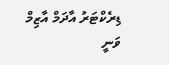ޑިރެކްޓަރު އާދަމް އާޒިމް ވަނީ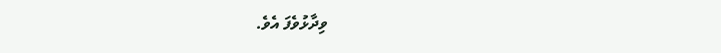ވިދާޅުވެފަ އެވެ.